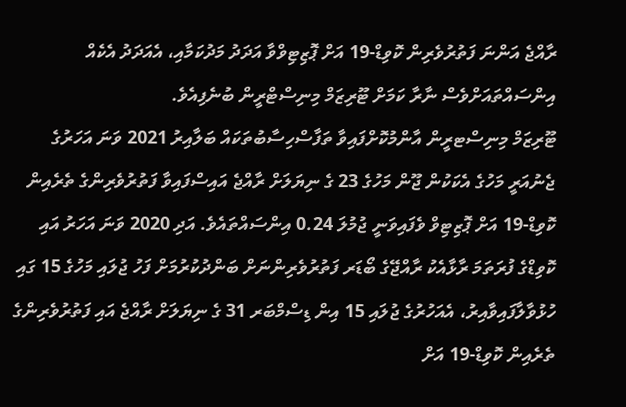ރާއްޖެ އަންނަ ފަތުރުވެރިން ކޮވިޑް-19 އަށް ޕޮޒިޓިވްވާ އަދަދު މަދުކަމާއި، އެއަދަދު އެކެއް އިންސައްތައަށްވެސް ނާރާ ކަމަށް ޓޫރިޒަމް މިނިސްޓްރީން ބުނެފިއެވެ.
ޓޫރިޒަމް މިނިސްޓރީން އާންމުކޮށްފައިވާ ތަފާސްހިސާބުތަކައް ބަލާއިރު 2021 ވަނަ އަހަރުގެ ޖެނުއަރީ މަހުގެ އެކަކުން ޖޫން މަހުގެ 23 ގެ ނިޔަލަށް ރާއްޖެ އައިސްފައިވާ ފަތުރުވެރިންގެ ތެރެއިން ކޮވިޑް-19 އަށް ޕޮޒިޓިވް ވެފައިވަނީ ޖުމުލަ 0.24 އިންސައްތައެވެ. އަދި 2020 ވަނަ އަހަރު އައި ކޮވިޑްގެ ފުރަތަމަ ރާޅާއެކު ރާއްޖޭގެ ބޯޑަރ ފަތުރުވެރިންނަށް ބަންދުކުރުމަށް ފަހު ޖުލައި މަހުގެ 15 ގައި ހުޅުވާލާފައިވާއިރު، އެއަހުރުގެ ޖުލައި 15 އިން ޑިސްމްބަރ 31 ގެ ނިޔަލަށް ރާއްޖެ އައި ފަތުރުވެރިންގެ ތެރެއިން ކޮވިޑް-19 އަށް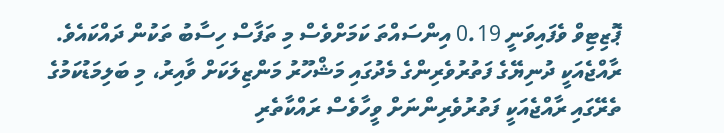ޕޮޒިޓިވް ވެފައިވަނީ 0.19 އިންސައްތަ ކަމަށްވެސް މި ތަފާސް ހިސާބު ތަކުން ދައްކައެވެ.
ރާއްޖެއަކީ ދުނިޔޭގެ ފަތުރުވެރިންގެ މެދުގައި މަޝްހޫރު މަންޒިލަކަށް ވާއިރު، މި ބަލިމަޑުކަމުގެ ތެރޭގައި ރާއްޖެއަކީ ފަތުރުވެރިންނަށް ވީހާވެސް ރައްކާތެރި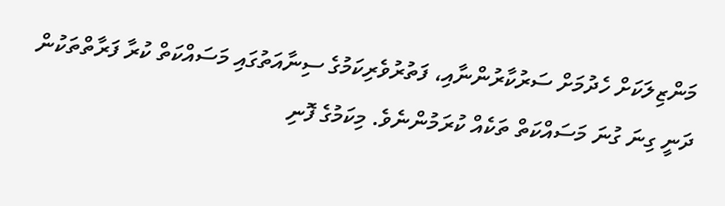މަންޒިލަކަށް ހެދުމަށް ސަރުކާރުންނާއި، ފަތުރުވެރިކަމުގެ ސިނާއަތުގައި މަސައްކަތް ކުރާ ފަރާތްތަކުން ދަނީ ގިނަ ގުނަ މަސައްކަތް ތަކެއް ކުރަމުންނެވެ. މިކަމުގެ ފޮނި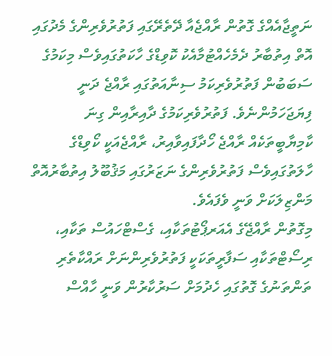ނަތީޖާއެއްގެ ގޮތުން ރާއްޖެއާ ދޭތެރޭގައި ފަތުރުވެރިންގެ މެދުގައި އޮތް އިތުބާރު ދެމެހެއްޓުމާއެކު ކޮވިޑްގެ ހާކަތުގައިވެސް މިކަމުގެ ސަބަބުން ފަތުރުވެރިކަމު ސިނާއަތުގައި ރާއްޖެ ދަނީ ފިޔަޖަހަމުންނެވެ. ފަތުރުވެރިކަމުގެ ދާއިރާއިން ގިނަ ކާމިޔާބީތަކެއް ރާއްޖެ ހޯދާފައިވާއިރު، ރާއްޖެއަކީ ކޯވިޑްގެ ހާލަތުގައިވެސް ފަތުރުވެރިންގެ ނަޒަރުގައި މަޤުބޫލު އިތުބާރުއޮތް މަންޒިލަކަށް ވަނީ ވެފައެވެ.
މިގޮތުން ރާއްޖޭގެ އެއަރޕޯޓުތަކާއި، ގެސްޓްހައުސް ތަކާއި، ރިސޯޓްތަކާއި ސަފާރީތަކަކީ ފަތުރުވެރިންނަށް ރައްކާތެރި ތަންތަނުގެ ގޮތުގައި ހެދުމަށް ސަރުކާރުން ވަނީ ހާއްސް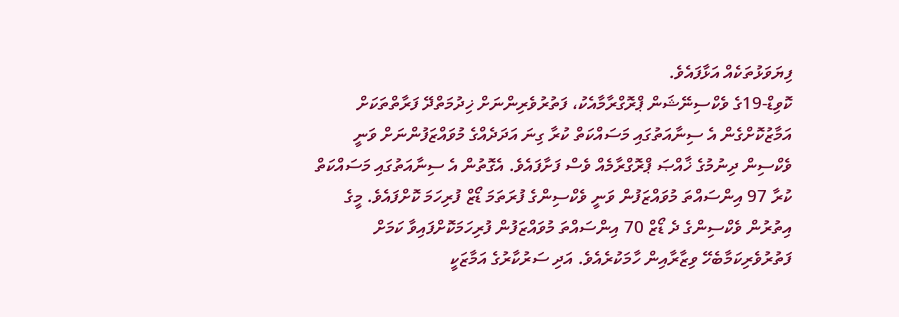ފިޔަވަޅުތަކެއް އަޅާފައެވެ.
ކޮވިޑް-19ގެ ވެކްސިނޭޝަން ޕްރޮގްރާމާއެކު، ފަތުރުވެރިންނަށް ޚިދުމަތްދޭ ފަރާތްތަކަށް އަމާޒުކޮށްގެން އެ ސިނާއަތުގައި މަސައްކަތް ކުރާ ގިނަ އަދަދެއްގެ މުވައްޒަފުންނަށް ވަނީ ވެކްސިން ދިނުމުގެ ޚާއްޞަ ޕްރޮގްރާމެއް ވެސް ފަށާފައެވެ. އެގޮތުން އެ ސިނާއަތުގައި މަސައްކަތް ކުރާ 97 އިންސައްތަ މުވައްޒަފުން ވަނީ ވެކްސިންގެ ފުރަތަމަ ޑޯޒް ފުރިހަމަ ކޮށްފައެވެ. މީގެ އިތުރުން ވެކްސިންގެ ދެ ޑޯޒް 70 އިންސައްތަ މުވައްޒަފުން ފުރިހަމަކޮށްފައިވާ ކަމަށް ފަތުރުވެރިކަމާބެހޭ ވިޒާރާއިން ހާމަކުރެއެވެ. އަދި ސަރުކާރުގެ އަމާޒަކީ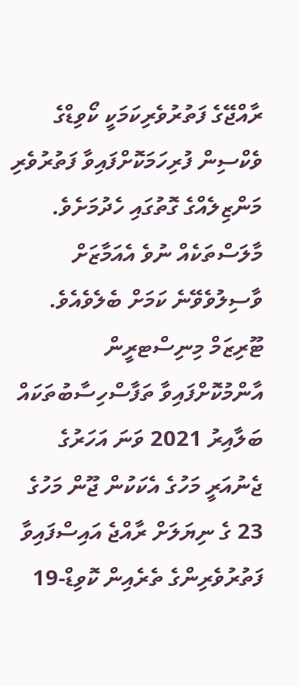ރާއްޖޭގެ ފަތުރުވެރިކަމަކީ ކޯވިޑްގެ ވެކްސިން ފުރިހަމަކޮށްފައިވާ ފަތުރުވެރި މަންޒިލެއްގެ ގޮތުގައި ހެދުމަށެވެ. މާލަސްތަކެއް ނުވެ އެއަމާޒަށް ވާސިލުވެވޭނެ ކަމަށް ބެލެވެއެވެ.
ޓޫރިޒަމް މިނިސްޓރީން އާންމުކޮށްފައިވާ ތަފާސްހިސާބުތަކައް ބަލާއިރު 2021 ވަނަ އަހަރުގެ ޖެނުއަރީ މަހުގެ އެކަކުން ޖޫން މަހުގެ 23 ގެ ނިޔަލަށް ރާއްޖެ އައިސްފައިވާ ފަތުރުވެރިންގެ ތެރެއިން ކޮވިޑް-19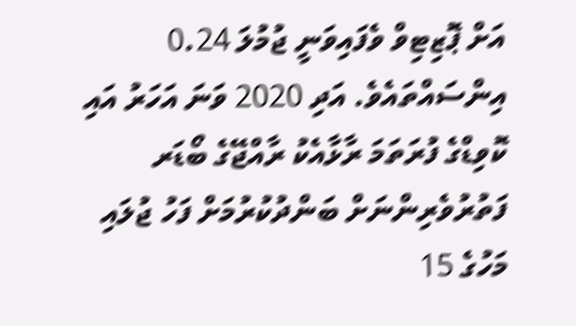އަށް ޕޮޒިޓިވް ވެފައިވަނީ ޖުމުލަ 0.24 އިންސައްތައެވެ. އަދި 2020 ވަނަ އަހަރު އައި ކޮވިޑްގެ ފުރަތަމަ ރާޅާއެކު ރާއްޖޭގެ ބޯޑަރ ފަތުރުވެރިންނަށް ބަންދުކުރުމަށް ފަހު ޖުލައި މަހުގެ 15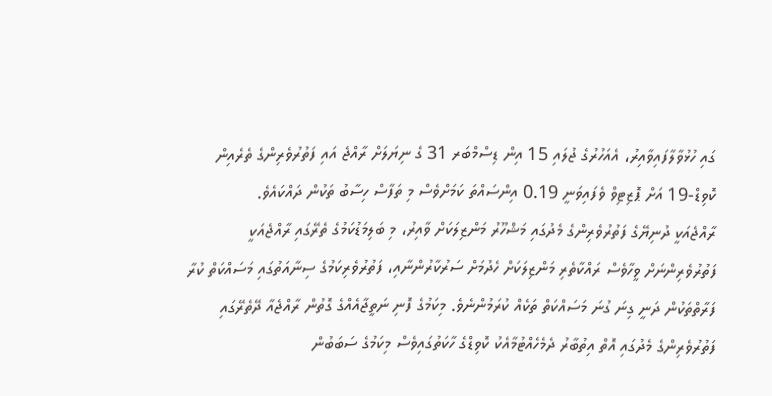ގައި ހުޅުވާލާފައިވާއިރު، އެއަހުރުގެ ޖުލައި 15 އިން ޑިސްމްބަރ 31 ގެ ނިޔަލަށް ރާއްޖެ އައި ފަތުރުވެރިންގެ ތެރެއިން ކޮވިޑް-19 އަށް ޕޮޒިޓިވް ވެފައިވަނީ 0.19 އިންސައްތަ ކަމަށްވެސް މި ތަފާސް ހިސާބު ތަކުން ދައްކައެވެ.
ރާއްޖެއަކީ ދުނިޔޭގެ ފަތުރުވެރިންގެ މެދުގައި މަޝްހޫރު މަންޒިލަކަށް ވާއިރު، މި ބަލިމަޑުކަމުގެ ތެރޭގައި ރާއްޖެއަކީ ފަތުރުވެރިންނަށް ވީހާވެސް ރައްކާތެރި މަންޒިލަކަށް ހެދުމަށް ސަރުކާރުންނާއި، ފަތުރުވެރިކަމުގެ ސިނާއަތުގައި މަސައްކަތް ކުރާ ފަރާތްތަކުން ދަނީ ގިނަ ގުނަ މަސައްކަތް ތަކެއް ކުރަމުންނެވެ. މިކަމުގެ ފޮނި ނަތީޖާއެއްގެ ގޮތުން ރާއްޖެއާ ދޭތެރޭގައި ފަތުރުވެރިންގެ މެދުގައި އޮތް އިތުބާރު ދެމެހެއްޓުމާއެކު ކޮވިޑްގެ ހާކަތުގައިވެސް މިކަމުގެ ސަބަބުން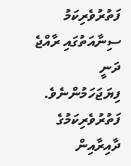ފަތުރުވެރިކަމު ސިނާއަތުގައި ރާއްޖެ ދަނީ ފިޔަޖަހަމުންނެވެ. ފަތުރުވެރިކަމުގެ ދާއިރާއިން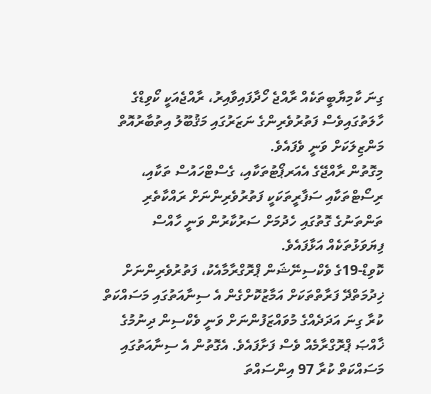ގިނަ ކާމިޔާބީތަކެއް ރާއްޖެ ހޯދާފައިވާއިރު، ރާއްޖެއަކީ ކޯވިޑްގެ ހާލަތުގައިވެސް ފަތުރުވެރިންގެ ނަޒަރުގައި މަޤުބޫލު އިތުބާރުއޮތް މަންޒިލަކަށް ވަނީ ވެފައެވެ.
މިގޮތުން ރާއްޖޭގެ އެއަރޕޯޓުތަކާއި، ގެސްޓްހައުސް ތަކާއި، ރިސޯޓްތަކާއި ސަފާރީތަކަކީ ފަތުރުވެރިންނަށް ރައްކާތެރި ތަންތަނުގެ ގޮތުގައި ހެދުމަށް ސަރުކާރުން ވަނީ ހާއްސް ފިޔަވަޅުތަކެއް އަޅާފައެވެ.
ކޮވިޑް-19ގެ ވެކްސިނޭޝަން ޕްރޮގްރާމާއެކު، ފަތުރުވެރިންނަށް ޚިދުމަތްދޭ ފަރާތްތަކަށް އަމާޒުކޮށްގެން އެ ސިނާއަތުގައި މަސައްކަތް ކުރާ ގިނަ އަދަދެއްގެ މުވައްޒަފުންނަށް ވަނީ ވެކްސިން ދިނުމުގެ ޚާއްޞަ ޕްރޮގްރާމެއް ވެސް ފަށާފައެވެ. އެގޮތުން އެ ސިނާއަތުގައި މަސައްކަތް ކުރާ 97 އިންސައްތަ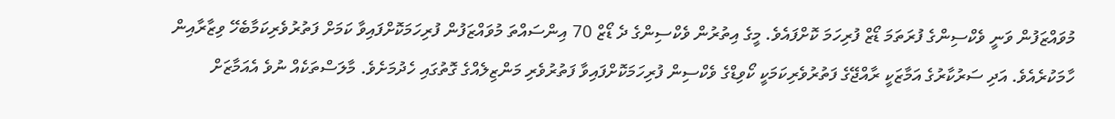މުވައްޒަފުން ވަނީ ވެކްސިންގެ ފުރަތަމަ ޑޯޒް ފުރިހަމަ ކޮށްފައެވެ. މީގެ އިތުރުން ވެކްސިންގެ ދެ ޑޯޒް 70 އިންސައްތަ މުވައްޒަފުން ފުރިހަމަކޮށްފައިވާ ކަމަށް ފަތުރުވެރިކަމާބެހޭ ވިޒާރާއިން ހާމަކުރެއެވެ. އަދި ސަރުކާރުގެ އަމާޒަކީ ރާއްޖޭގެ ފަތުރުވެރިކަމަކީ ކޯވިޑްގެ ވެކްސިން ފުރިހަމަކޮށްފައިވާ ފަތުރުވެރި މަންޒިލެއްގެ ގޮތުގައި ހެދުމަށެވެ. މާލަސްތަކެއް ނުވެ އެއަމާޒަށް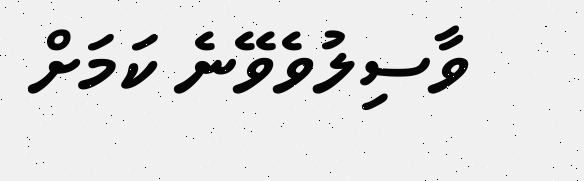ވާސިލުވެވޭނެ ކަމަށް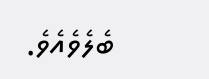ބެލެވެއެވެ.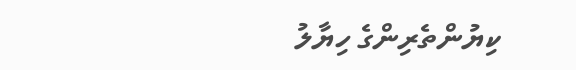ކިޔުންތެރިންގެ ހިޔާލު